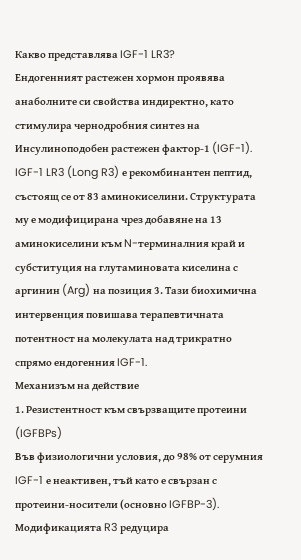Какво представлява IGF-1 LR3?
Ендогенният растежен хормон проявява анаболните си свойства индиректно, като стимулира чернодробния синтез на Инсулиноподобен растежен фактор-1 (IGF-1).
IGF-1 LR3 (Long R3) е рекомбинантен пептид, състоящ се от 83 аминокиселини. Структурата му е модифицирана чрез добавяне на 13 аминокиселини към N-терминалния край и субституция на глутаминовата киселина с аргинин (Arg) на позиция 3. Тази биохимична интервенция повишава терапевтичната потентност на молекулата над трикратно спрямо ендогенния IGF-1.
Механизъм на действие
1. Резистентност към свързващите протеини (IGFBPs)
Във физиологични условия, до 98% от серумния IGF-1 е неактивен, тъй като е свързан с протеини-носители (основно IGFBP-3). Модификацията R3 редуцира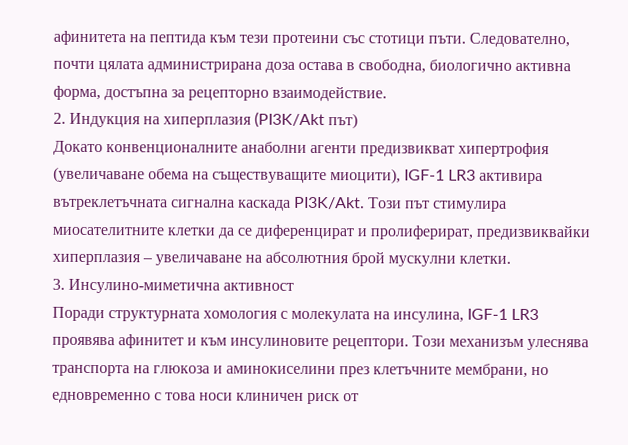афинитета на пептида към тези протеини със стотици пъти. Следователно, почти цялата администрирана доза остава в свободна, биологично активна форма, достъпна за рецепторно взаимодействие.
2. Индукция на хиперплазия (PI3K/Akt път)
Докато конвенционалните анаболни агенти предизвикват хипертрофия (увеличаване обема на съществуващите миоцити), IGF-1 LR3 активира вътреклетъчната сигнална каскада PI3K/Akt. Този път стимулира миосателитните клетки да се диференцират и пролиферират, предизвиквайки хиперплазия – увеличаване на абсолютния брой мускулни клетки.
3. Инсулино-миметична активност
Поради структурната хомология с молекулата на инсулина, IGF-1 LR3 проявява афинитет и към инсулиновите рецептори. Този механизъм улеснява транспорта на глюкоза и аминокиселини през клетъчните мембрани, но едновременно с това носи клиничен риск от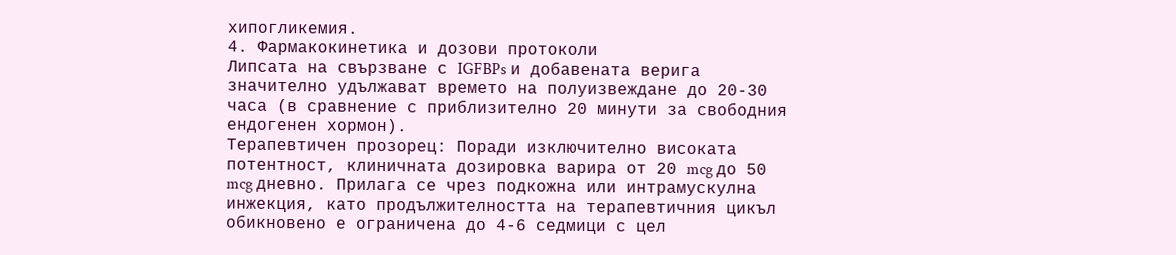хипогликемия.
4. Фармакокинетика и дозови протоколи
Липсата на свързване с IGFBPs и добавената верига значително удължават времето на полуизвеждане до 20-30 часа (в сравнение с приблизително 20 минути за свободния ендогенен хормон).
Терапевтичен прозорец: Поради изключително високата потентност, клиничната дозировка варира от 20 mcg до 50 mcg дневно. Прилага се чрез подкожна или интрамускулна инжекция, като продължителността на терапевтичния цикъл обикновено е ограничена до 4-6 седмици с цел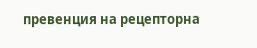превенция на рецепторна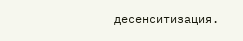десенситизация.